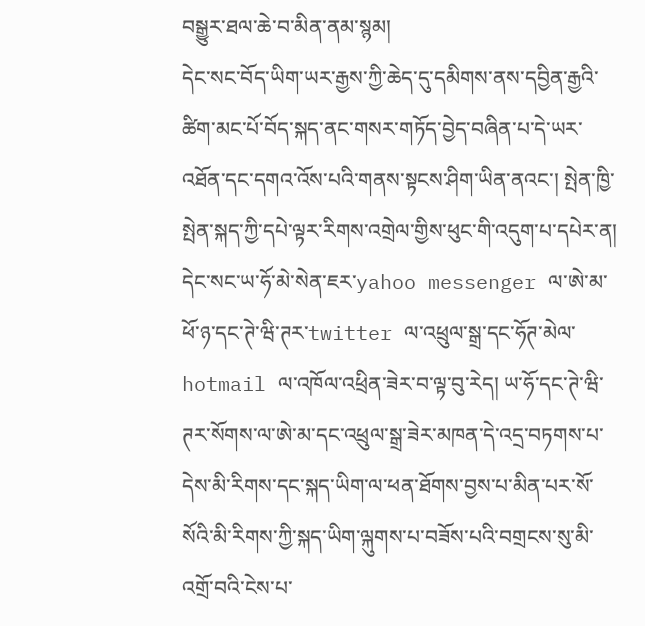བསྒྱུར་ཐལ་ཆེ་བ་མིན་ནམ་སྙམ།
དེང་སང་བོད་ཡིག་ཡར་རྒྱས་ཀྱི་ཆེད་དུ་དམིགས་ནས་དབྱིན་རྒྱའི་ཚིག་མང་པོ་བོད་སྐད་ནང་གསར་གཏོད་བྱེད་བཞིན་པ་དེ་ཡར་འཐོན་དང་དགའ་འོས་པའི་གནས་སྟངས་ཤིག་ཡིན་ནའང་། སྤེན་ཁྱི་སྤེན་སྐད་ཀྱི་དཔེ་ལྟར་རིགས་འགྲེལ་གྱིས་ཕུང་གི་འདུག་པ་དཔེར་ན།
དེང་སང་ཡ་ཧོ་མེ་སེན་ཇར་yahoo messenger ལ་ཨེ་མ་ཕོ་ཉ་དང་ཊེ་ཝི་ཊར་twitter ལ་འཕྲུལ་སྒྲ་དང་ཧོཊ་མེལ་hotmail ལ་འཁོལ་འཕྲིན་ཟེར་བ་ལྟ་བུ་རེད། ཡ་ཧོ་དང་ཊེ་ཝི་ཊར་སོགས་ལ་ཨེ་མ་དང་འཕྲུལ་སྒྲ་ཟེར་མཁན་དེ་འདྲ་བཏགས་པ་དེས་མི་རིགས་དང་སྐད་ཡིག་ལ་ཕན་ཐོགས་བྱས་པ་མིན་པར་སོ་སོའི་མི་རིགས་ཀྱི་སྐད་ཡིག་ལྐུགས་པ་བཟོས་པའི་བགྲངས་སུ་མི་འགྲོ་བའི་ངེས་པ་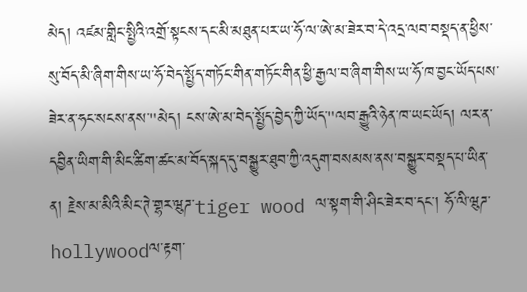མེད། འཛམ་གླིང་སྤྱིའི་འགྲོ་སྟངས་དང་མི་མཐུན་པར་ཡ་ཧོ་ལ་ཨེ་མ་ཟེར་བ་དེ་འདྲ་ལབ་བསྡད་ན་ཕྱིས་སུ་བོད་མི་ཞིག་གིས་ཡ་ཧོ་བེད་སྤྱོད་གཏོང་གིན་གཏོང་གིན་ཕྱི་རྒྱལ་བ་ཞིག་གིས་ཡ་ཧོ་ཁ་བྱང་ཡོད་པས་ཟེར་ན་ཧང་སངས་ནས་"མེད། ངས་ཨེ་མ་བེད་སྤྱོད་བྱེད་ཀྱི་ཡོད་"ལབ་རྒྱུའི་ཉེན་ཁ་ཡང་ཡོད། ལར་ན་དབྱིན་ཡིག་གི་མིང་ཚིག་ཚང་མ་བོད་སྐད་དུ་བསྒྱུར་ཐུབ་ཀྱི་འདུག་བསམས་ནས་བསྒྱུར་བསྡད་པ་ཡིན་ན། རྗེས་མ་མིའི་མིང་ཊེ་གྷར་ཝུཌ་tiger wood ལ་སྟག་གི་ཤིང་ཟེར་བ་དང་། ཧོ་ལི་ཝུཌ་hollywoodལ་རྟག་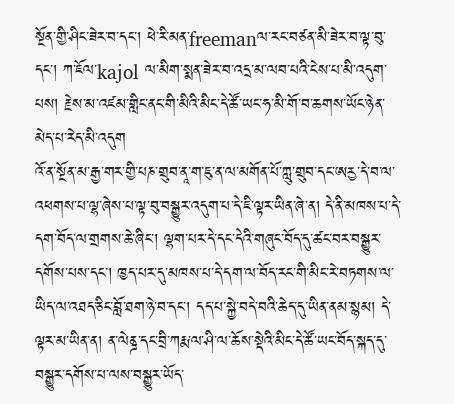སྔོན་གྱི་ཤིང་ཟེར་བ་དང་། ཕེ་རི་མན་freemanལ་རང་བཙན་མི་ཟེར་བ་ལྟ་བུ་དང་། ཀ་ཇོལ་kajol ལ་མིག་སྨན་ཟེར་བ་འདྲ་མ་ལབ་པའི་ངེས་པ་མི་འདུག་པས། རྗེས་མ་འཛམ་གླིང་ནང་གི་མིའི་མིང་དེ་ཚོ་ཡང་ཧ་མི་གོ་བ་ཆགས་ཡོང་ཉེན་མེད་པ་རེད་མི་འདུག
འོ་ན་སྔོན་མ་རྒྱ་གར་གྱི་པཎ་གྲུབ་ནཱ་ག་ཇུ་ན་ལ་མགོན་པོ་ཀླུ་གྲུབ་དང་ཨརྱ་དེ་བ་ལ་འཕགས་པ་ལྷ་ཞེས་པ་ལྟ་བུ་བསྒྱུར་འདུག་པ་དེ་ཇི་ལྟར་ཡིན་ཞེ་ན། དེ་ནི་མཁས་པ་དེ་དག་བོད་ལ་གྲགས་ཆེ་ཞིང་། ལྷག་པར་དེ་དང་དེའི་གཞུང་བོད་དུ་ཚང་བར་བསྒྱུར་དགོས་པས་དང་། ཁྱད་པར་དུ་མཁས་པ་དེ་དག་ལ་བོད་རང་གི་མིང་རེ་བཏགས་ལ་ཡིད་ལ་འཐད་ཅིང་བློ་ཐག་ཉེ་བ་དང་། དད་པ་སྐྱེ་བདེ་བའི་ཆེད་དུ་ཡིན་ནམ་སྙམ། དེ་ལྟར་མ་ཡིན་ན། ན་ལེནྜ་དང་བྲི་ཀརྨ་ལ་ཤི་ལ་ཆོས་སྡེའི་མིང་དེ་ཚོ་ཡང་བོད་སྐད་དུ་བསྒྱུར་དགོས་པ་ལས་བསྒྱུར་ཡོད་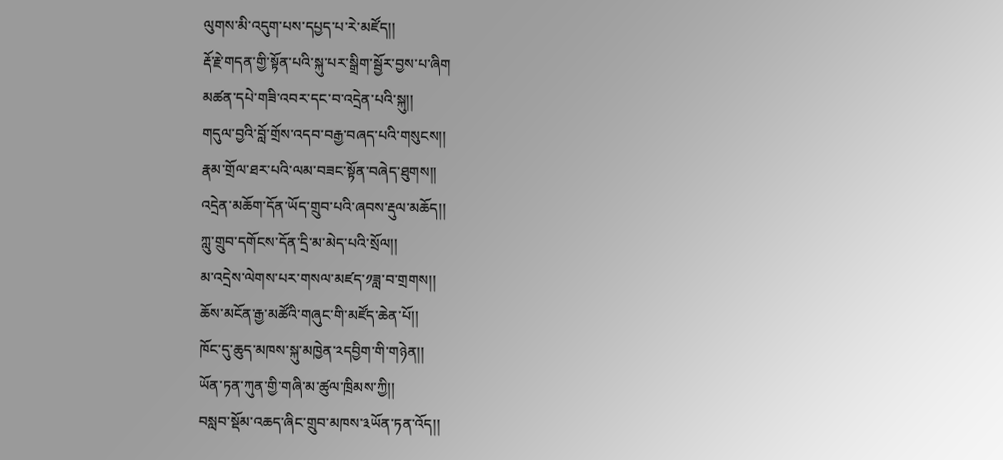ལུགས་མི་འདུག་པས་དཔྱད་པ་རེ་མཛོད།།
རྡོ་རྗེ་གདན་གྱི་སྟོན་པའི་སྐུ་པར་སྒྲིག་སྦྱོར་བྱས་པ་ཞིག
མཚན་དཔེ་གཟི་འབར་དང་བ་འདྲེན་པའི་སྐུ།།
གདུལ་བྱའི་བློ་གྲོས་འདབ་བརྒྱ་བཞད་པའི་གསུངས།།
རྣམ་གྲོལ་ཐར་པའི་ལམ་བཟང་སྟོན་བཞེད་ཐུགས།།
འདྲེན་མཆོག་དོན་ཡོད་གྲུབ་པའི་ཞབས་རྡུལ་མཆོད།།
ཀླུ་གྲུབ་དགོངས་དོན་དྲི་མ་མེད་པའི་སྲོལ།།
མ་འདྲེས་ལེགས་པར་གསལ་མཛད་༡ཟླ་བ་གྲགས།།
ཆོས་མངོན་རྒྱ་མཚོའི་གཞུང་གི་མཛོད་ཆེན་པོ།།
ཁོང་དུ་ཆུད་མཁས་སྐུ་མཁྱེན་༢དབྱིག་གི་གཉེན།།
ཡོན་ཏན་ཀུན་གྱི་གཞི་མ་ཚུལ་ཁྲིམས་ཀྱི།།
བསླབ་སྡོམ་འཆད་ཞིང་གྲུབ་མཁས་༣ཡོན་ཏན་འོད།།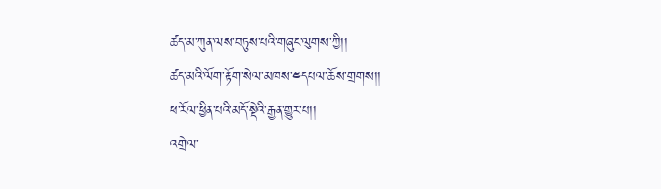ཚད་མ་ཀུན་ལས་བཏུས་པའི་གཞུང་ལུགས་ཀྱི།།
ཚད་མའི་ལོག་རྟོག་སེལ་མཁས་༤དཔལ་ཆོས་གྲགས།།
ཕ་རོལ་ཕྱིན་པའི་མདོ་སྡེའི་རྒྱན་གྱུར་པ།།
འགྲེལ་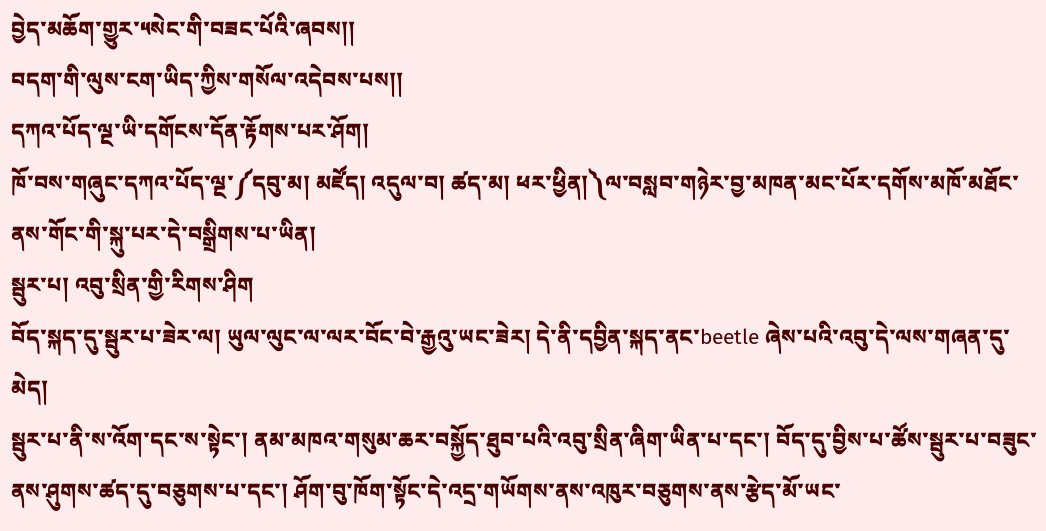བྱེད་མཆོག་གྱུར་༥སེང་གི་བཟང་པོའི་ཞབས།།
བདག་གི་ལུས་ངག་ཡིད་ཀྱིས་གསོལ་འདེབས་པས།།
དཀའ་པོད་ལྔ་ཡི་དགོངས་དོན་རྟོགས་པར་ཤོག།
ཁོ་བས་གཞུང་དཀའ་པོད་ལྔ་༼དབུ་མ། མཛོད། འདུལ་བ། ཚད་མ། ཕར་ཕྱིན།༽ལ་བསླབ་གཉེར་བྱ་མཁན་མང་པོར་དགོས་མཁོ་མཐོང་ནས་གོང་གི་སྐུ་པར་དེ་བསྒྲིགས་པ་ཡིན།
སྦུར་པ། འབུ་སྲིན་གྱི་རིགས་ཤིག
བོད་སྐད་དུ་སྦུར་པ་ཟེར་ལ། ཡུལ་ལུང་ལ་ལར་བོང་བེ་རྒྱའུ་ཡང་ཟེར། དེ་ནི་དབྱིན་སྐད་ནང་beetle ཞེས་པའི་འབུ་དེ་ལས་གཞན་དུ་མེད།
སྦུར་པ་ནི་ས་འོག་དང་ས་སྟེང་། ནམ་མཁའ་གསུམ་ཆར་བསྐྱོད་ཐུབ་པའི་འབུ་སྲིན་ཞིག་ཡིན་པ་དང་། བོད་དུ་བྱིས་པ་ཚོས་སྦུར་པ་བཟུང་ནས་ཤུགས་ཚད་དུ་བཅུགས་པ་དང་། ཤོག་བུ་ཁོག་སྟོང་དེ་འདྲ་གཡོགས་ནས་འཁུར་བཅུགས་ནས་རྩེད་མོ་ཡང་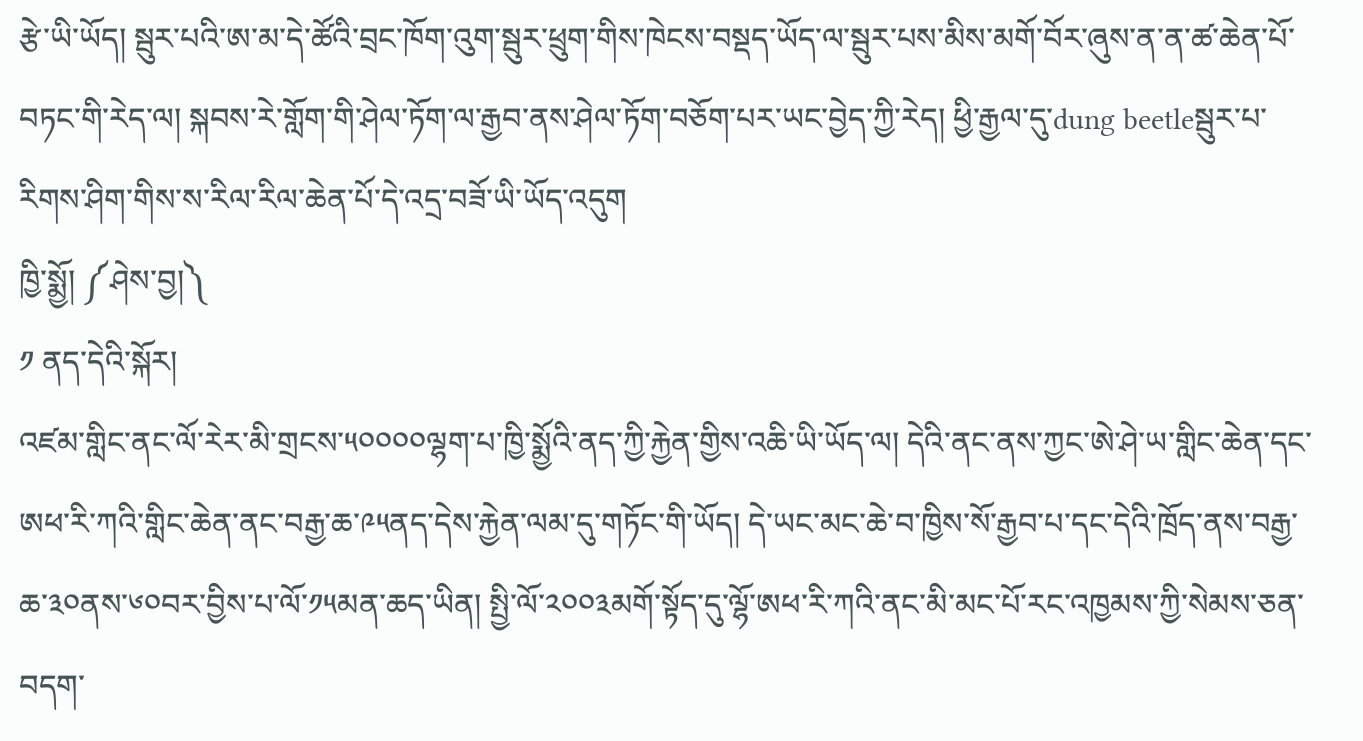རྩེ་ཡི་ཡོད། སྦུར་པའི་ཨ་མ་དེ་ཚོའི་བྲང་ཁོག་འུག་སྦུར་ཕྲུག་གིས་ཁེངས་བསྡད་ཡོད་ལ་སྦུར་པས་མིས་མགོ་བོར་ཞུས་ན་ན་ཚ་ཆེན་པོ་བཏང་གི་རེད་ལ། སྐབས་རེ་གློག་གི་ཤེལ་ཏོག་ལ་རྒྱབ་ནས་ཤེལ་ཏོག་བཅོག་པར་ཡང་བྱེད་ཀྱི་རེད། ཕྱི་རྒྱལ་དུ་dung beetleསྦུར་པ་རིགས་ཤིག་གིས་ས་རིལ་རིལ་ཆེན་པོ་དེ་འདྲ་བཟོ་ཡི་ཡོད་འདུག
ཁྱི་སྨྱོ། ༼ཤེས་བྱ།༽
༡ ནད་དེའི་སྐོར།
འཛམ་གླིང་ནང་ལོ་རེར་མི་གྲངས་༥༠༠༠༠ལྷག་པ་ཁྱི་སྨྱོའི་ནད་ཀྱི་རྐྱེན་གྱིས་འཆི་ཡི་ཡོད་ལ། དེའི་ནང་ནས་ཀྱང་ཨེ་ཤེ་ཡ་གླིང་ཆེན་དང་ཨཕ་རི་ཀའི་གླིང་ཆེན་ནང་བརྒྱ་ཆ་༩༥ནད་དེས་རྐྱེན་ལམ་དུ་གཏོང་གི་ཡོད། དེ་ཡང་མང་ཆེ་བ་ཁྱིས་སོ་རྒྱབ་པ་དང་དེའི་ཁྲོད་ནས་བརྒྱ་ཆ་༣༠ནས་༦༠བར་བྱིས་པ་ལོ་༡༥མན་ཆད་ཡིན། སྤྱི་ལོ་༢༠༠༣མགོ་སྟོད་དུ་ལྷོ་ཨཕ་རི་ཀའི་ནང་མི་མང་པོ་རང་འཁྱམས་ཀྱི་སེམས་ཅན་བདག་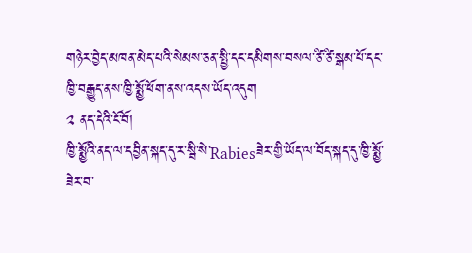གཉེར་བྱེད་མཁན་མེད་པའི་སེམས་ཅན་སྤྱི་དང་དམིགས་བསལ་ཙི་ཙི་སྒམ་པོ་དང་ཁྱི་བརྒྱུད་ནས་ཁྱི་སྨྱོ་ཕོག་ནས་འདས་ཡོད་འདུག
༢ ནད་དེའི་ངོ་བོ།
ཁྱི་སྨྱོའི་ནད་ལ་དབྱིན་སྐད་དུ་ར་སྦི་སེ་Rabiesཟེར་གྱི་ཡོད་ལ་བོད་སྐད་དུ་ཁྱི་སྨྱོ་ཟེར་བ་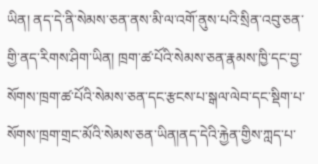ཡིན། ནད་དེ་ནི་སེམས་ཅན་ནས་མི་ལ་འགོ་ནུས་པའི་སྲིན་འབུ་ཅན་གྱི་ནད་རིགས་ཤིག་ཡིན། ཁྲག་ཚ་པོའི་སེམས་ཅན་རྣམས་ཁྱི་དང་བྱ་སོགས་ཁྲག་ཚ་པོའི་སེམས་ཅན་དང་རྩངས་པ་སྒལ་ལེབ་དང་སྡིག་པ་སོགས་ཁྲག་གྲང་མོའི་སེམས་ཅན་ཡིན།ནད་དེའི་རྐྱེན་གྱིས་ཀླད་པ་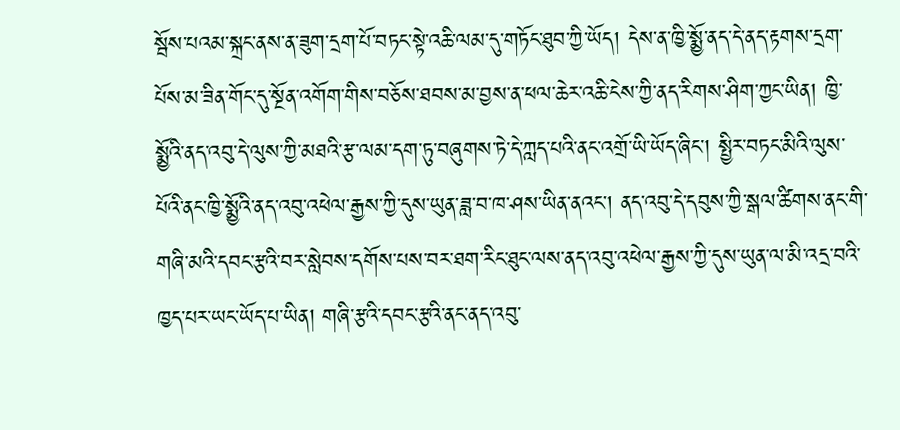སྦོས་པའམ་སྐྲང་ནས་ན་ཟུག་དྲག་པོ་བཏང་སྟེ་འཆི་ལམ་དུ་གཏོང་ཐུབ་ཀྱི་ཡོད། དེས་ན་ཁྱི་སྨྱོ་ནད་དེ་ནད་རྟགས་དྲག་པོས་མ་ཟིན་གོང་དུ་སྔོན་འགོག་གིས་བཅོས་ཐབས་མ་བྱས་ན་ཕལ་ཆེར་འཆི་ངེས་ཀྱི་ནད་རིགས་ཤིག་ཀྱང་ཡིན། ཁྱི་སྨྱོའི་ནད་འབུ་དེ་ལུས་ཀྱི་མཐའི་རྩ་ལམ་དག་ཏུ་བཞུགས་ཏེ་དེ་ཀླད་པའི་ནང་འགྲོ་ཡི་ཡོད་ཞིང་། སྤྱིར་བཏང་མིའི་ལུས་པོའི་ནང་ཁྱི་སྨྱོའི་ནད་འབུ་འཕེལ་རྒྱས་ཀྱི་དུས་ཡུན་ཟླ་བ་ཁ་ཤས་ཡིན་ནའང་། ནད་འབུ་དེ་དབུས་ཀྱི་སྒལ་ཚིགས་ནང་གི་གཞི་མའི་དབང་རྩའི་བར་སླེབས་དགོས་པས་བར་ཐག་རིང་ཐུང་ལས་ནད་འབུ་འཕེལ་རྒྱས་ཀྱི་དུས་ཡུན་ལ་མི་འདྲ་བའི་ཁྱད་པར་ཡང་ཡོད་པ་ཡིན། གཞི་རྩའི་དབང་རྩའི་ནང་ནད་འབུ་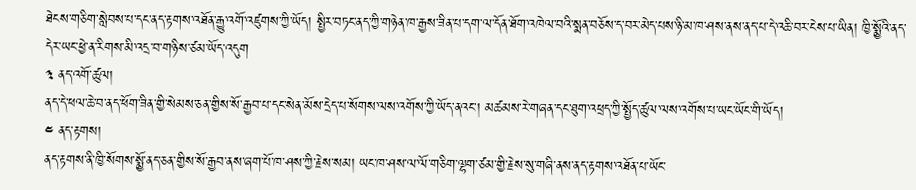ཐེངས་གཅིག་སླེབས་པ་དང་ནད་རྟགས་འཐོན་རྒྱུ་འགོ་འཛུགས་ཀྱི་ཡོད། སྤྱིར་བཏང་ནད་ཀྱི་གཉེན་ཁ་རྒྱས་ཟིན་པ་དག་ལ་དོན་ཐོག་འཁེལ་བའི་སྨན་བཅོས་ད་བར་མེད་པས་ཉི་མ་ཁ་ཤས་ནས་ནད་པ་དེ་འཆི་བར་ངེས་པ་ཡིན། ཁྱི་སྨྱོའི་ནད་དེར་ཡང་ཕྱེ་ན་རིགས་མི་འདྲ་བ་གཉིས་ཙམ་ཡོད་འདུག
༣ ནད་འགོ་ཚུལ།
ནད་དེ་ཕལ་ཆེ་བ་ནད་ཕོག་ཟིན་གྱི་སེམས་ཅན་གྱིས་སོ་རྒྱབ་པ་དང་སེན་མོས་དྲེད་པ་སོགས་ལས་འགོས་ཀྱི་ཡོད་ནའང་། མཚམས་རེ་གཞན་དང་ཐུག་འཕྲད་ཀྱི་སྤྱོད་ཚུལ་ལས་འགོས་པ་ཡང་ཡོང་གི་ཡོད།
༤ ནད་རྟགས།
ནད་རྟགས་ནི་ཁྱི་སོགས་སྨྱོ་ནད་ཅན་གྱིས་སོ་རྒྱབ་ནས་ཞག་པོ་ཁ་ཤས་ཀྱི་རྗེས་སམ། ཡང་ཁ་ཤས་ལ་ལོ་གཅིག་ལྷག་ཙམ་གྱི་རྗེས་སུ་གཞི་ནས་ནད་རྟགས་འཐོན་པ་ཡོང་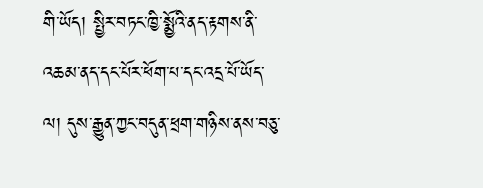གི་ཡོད། སྤྱིར་བཏང་ཁྱི་སྨྱོའི་ནད་རྟགས་ནི་འཆམ་ནད་དང་པོར་ཕོག་པ་དང་འདྲ་པོ་ཡོད་ལ། དུས་རྒྱུན་ཀྱང་བདུན་ཕྲག་གཉིས་ནས་བཅུ་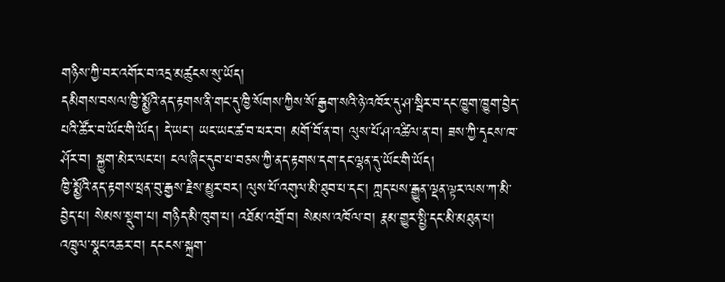གཉིས་ཀྱི་བར་འགོར་བ་འདྲ་མཚུངས་སུ་ཡོད།
དམིགས་བསལ་ཁྱི་སྨྱོའི་ནད་རྟགས་ནི་གང་དུ་ཁྱི་སོགས་ཀྱིས་སོ་རྒྱག་སའི་ཉེ་འཁོར་དུ་ཤ་སྦིར་བ་དང་ཁྱུག་ཁྱུག་བྱེད་པའི་ཚོར་བ་ཡོང་གི་ཡོད། དེ་ཡང་། ཡང་ཡང་ཚ་བ་ཕར་བ། མགོ་བོ་ན་བ། ལུས་པོ་ཤ་འཚིལ་ན་བ། ཟས་ཀྱི་དྭངས་ཁ་ཤོར་བ། སྐྱུག་མེར་ལང་པ། ངལ་ཞིང་དུབ་པ་བཅས་ཀྱི་ནད་རྟགས་དག་དང་ལྷན་དུ་ཡོང་གི་ཡོད།
ཁྱི་སྨྱོའི་ནད་རྟགས་ཕྲན་བུ་རྒྱས་རྗེས་མྱུར་བར། ལུས་པོ་འགུལ་མི་ཐུབ་པ་དང་། ཀླད་པས་རྒྱུན་ལྡན་ལྟར་ལས་ཀ་མི་བྱེད་པ། སེམས་སྡུག་པ། གཉིད་མི་ཁུག་པ། འཐོམ་འགྲོ་བ། སེམས་འཁོལ་བ། རྣམ་གྱུར་སྤྱི་དང་མི་མཐུན་པ། འཁྲུལ་སྣང་འཆར་བ། དངངས་སྐྲག་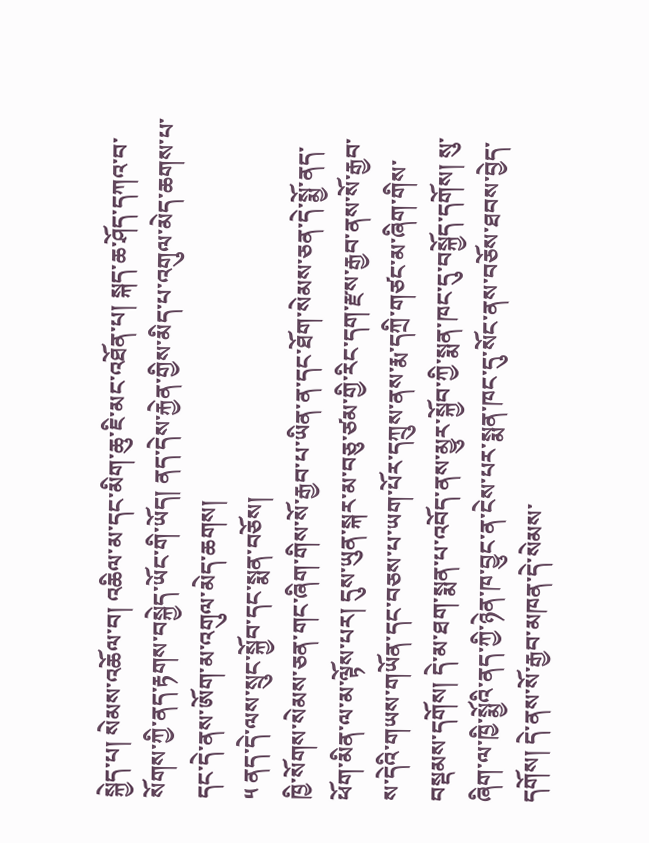སྐྱེད་པ། སེམས་འཆོལ་བ། འཆིལ་མ་དང་མིག་ཆུ་ཇི་མང་འཐོན་པ། སྐད་ཆ་ཤོད་དཀའ་བ་སོགས་ཀྱི་ནད་རྟགས་བསྐྱེད་ཡོང་གི་ཡོད། ནད་དེས་རྐྱེན་གྱིས་མིད་པ་འགུལ་མེད་ཆགས་པ་དང་དེ་ནས་ཨོག་མ་འགུལ་མེད་ཆགས།
༥ ནད་དེ་ལས་སྲུང་སྐྱོབ་དང་སྨན་བཅོས།
ཁྱི་སོགས་སེམས་ཅན་གང་ཞིག་གིས་སོ་རྒྱབ་པ་ཡིན་ན་དང་ཐོག་སེམས་ཅན་དེ་སྨྱོ་ནད་ཕོག་མིན་ལ་མ་ལྟོས་པར། དུས་ཡུན་སྐར་མ་བཅུ་ཙམ་གྱི་རིང་དག་རྫས་རྒྱབ་ནས་སོ་རྒྱབ་ས་དེའི་གཡས་གཡོན་དང་བཅས་པ་ཡག་པོར་དཀྲུས་ནས་རྨ་དཀྲི་གཙང་མ་ཞིག་གིས་བསྡམས་དགོས། དེ་མ་ཐག་སྨན་པ་འབོད་ནས་མྱུར་སྐྱོབ་ཀྱི་སྨན་ཁང་དུ་བསྐྱོད་དགོས། སུ་ཞིག་ལ་ཁྱི་སྨྱོའི་ནད་ཀྱི་ཉེན་ཁ་བྱུང་ན་ངེས་པར་སྨན་ཁང་དུ་སོང་ནས་བཅོས་ཐབས་བྱེད་དགོས། དེ་ནས་སོ་རྒྱབ་མཁན་དེ་སེམས་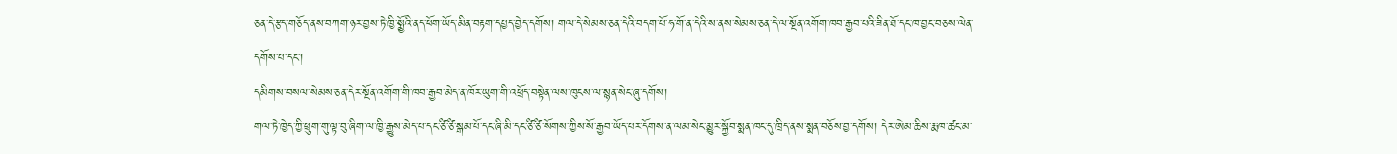ཅན་དེ་རྩད་གཅོད་ནས་བཀག་ཉར་བྱས་ཏེ་ཁྱི་སྨྱོའི་ནད་ཕོག་ཡོད་མིན་བརྟག་དཔྱད་བྱེད་དགོས། གལ་དེ་སེམས་ཅན་དེའི་བདག་པོ་ཧ་གོ་ན་དེའི་ས་ནས་སེམས་ཅན་དེ་ལ་སྔོན་འགོག་ཁབ་རྒྱབ་པའི་ཟིན་ཐོ་དང་ཁ་བྱང་བཅས་ལེན་དགོས་པ་དང་།
དམིགས་བསལ་སེམས་ཅན་དེར་སྔོན་འགོག་གི་ཁབ་རྒྱབ་མེད་ན་ཁོར་ཡུག་གི་འཕྲོད་བསྟེན་ལས་ཁུངས་ལ་སྙན་སེང་ཞུ་དགོས།
གལ་ཏེ་ཁྱེད་ཀྱི་ཕྲུག་གུ་ལྟ་བུ་ཞིག་ལ་ཁྱི་རྒྱུས་མེད་པ་དང་ཙི་ཙི་སྒམ་པོ་དང་ཞི་མི་དང་ཙི་ཙི་སོགས་ཀྱིས་སོ་རྒྱབ་ཡོད་པར་དོགས་ན་ལམ་སེང་མྱུར་སྐྱོབ་སྨན་ཁང་དུ་ཁྲིད་ནས་སྨན་བཅོས་བྱ་དགོས། དེར་ཨེམ་ཆིས་རྨ་ཁ་ཚང་མ་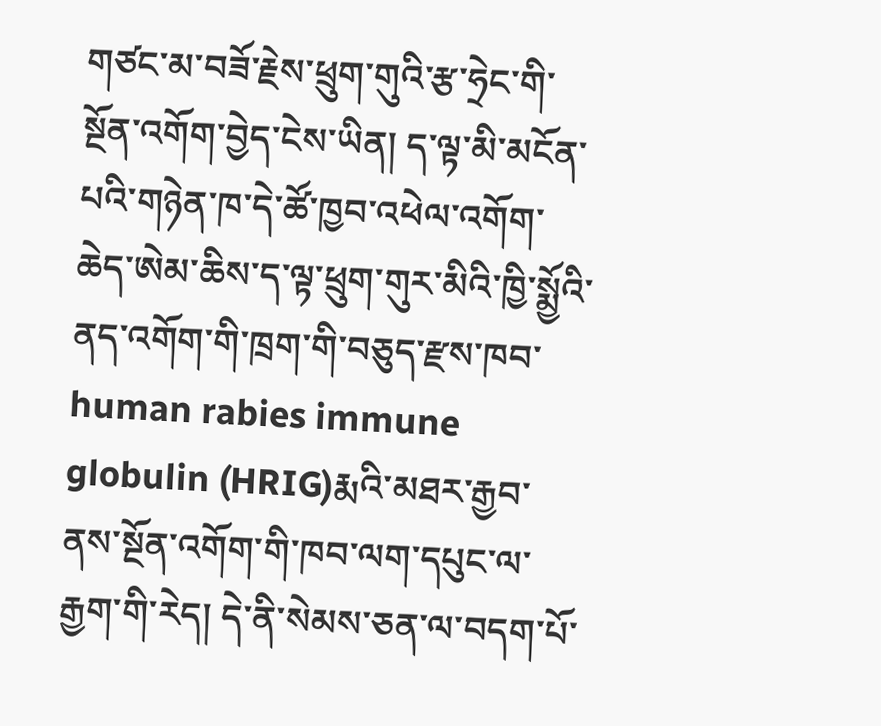གཙང་མ་བཟོ་རྗེས་ཕྲུག་གུའི་རྩ་ཧྲེང་གི་སྔོན་འགོག་བྱེད་ངེས་ཡིན། ད་ལྟ་མི་མངོན་པའི་གཉེན་ཁ་དེ་ཚོ་ཁྱབ་འཕེལ་འགོག་ཆེད་ཨེམ་ཆིས་ད་ལྟ་ཕྲུག་གུར་མིའི་ཁྱི་སྨྱོའི་ནད་འགོག་གི་ཁྲག་གི་བཅུད་རྫས་ཁབ་human rabies immune globulin (HRIG)རྨའི་མཐར་རྒྱབ་ནས་སྔོན་འགོག་གི་ཁབ་ལག་དཔུང་ལ་རྒྱག་གི་རེད། དེ་ནི་སེམས་ཅན་ལ་བདག་པོ་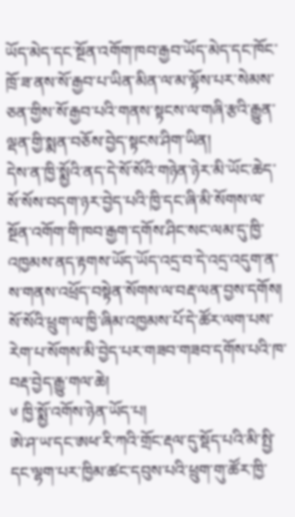ཡོད་མེད་དང་སྔོན་འགོག་ཁབ་རྒྱབ་ཡོད་མེད་དང་ཁོང་ཁྲོ་ཟ་ནས་སོ་རྒྱབ་པ་ཡིན་མིན་ལ་མ་ལྟོས་པར་སེམས་ཅན་གྱིས་སོ་རྒྱབ་པའི་གནས་སྟངས་ལ་གཞི་རྩའི་རྒྱུན་ལྡན་གྱི་སྨན་བཅོས་བྱེད་སྟངས་ཤིག་ཡིན།
དེས་ན་ཁྱི་སྨྱོའི་ནད་དེ་སོ་སོའི་གཉེན་ཉེར་མི་ཡོང་ཆེད་སོ་སོས་བདག་ཉར་བྱེད་པའི་ཁྱི་དང་ཞི་མི་སོགས་ལ་སྔོན་འགོག་གི་ཁབ་རྒྱག་དགོས་ཤིང་སང་ལམ་དུ་ཁྱི་འཁྱམས་ནད་རྟགས་ཡོད་ཡོད་འདྲ་བ་དེ་འདྲ་འདུག་ན་ས་གནས་འཕྲོད་བསྟེན་སོགས་ལ་བརྡ་ལན་བྱས་དགོས། སོ་སོའི་ཕྲུག་ལ་ཁྱི་ཞིམ་འཁྱམས་པོ་དེ་ཚོར་ལག་པས་རེག་པ་སོགས་མི་བྱེད་པར་གཟབ་གཟབ་དགོས་པའི་ཁ་བརྡ་བྱེད་རྒྱུ་གལ་ཆེ།
༦ ཁྱི་སྨྱོ་འགོས་ཉེན་ཡོད་པ།
ཨེ་ཤ་ཡ་དང་ཨཕ་རི་ཀའི་གྲོང་རྡལ་དུ་སྡོད་པའི་མི་སྤྱི་དང་ལྷག་པར་ཁྱིམ་ཚང་དབུས་པའི་ཕྲུག་གུ་ཚོར་ཁྱི་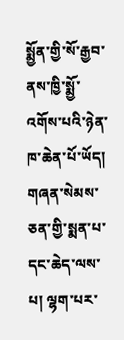སྨྱོན་གྱི་སོ་རྒྱབ་ནས་ཁྱི་སྨྱོ་འགོས་པའི་ཉེན་ཁ་ཆེན་པོ་ཡོད། གཞན་སེམས་ཅན་གྱི་སྨན་པ་དང་ཆེད་ལས་པ། ལྷག་པར་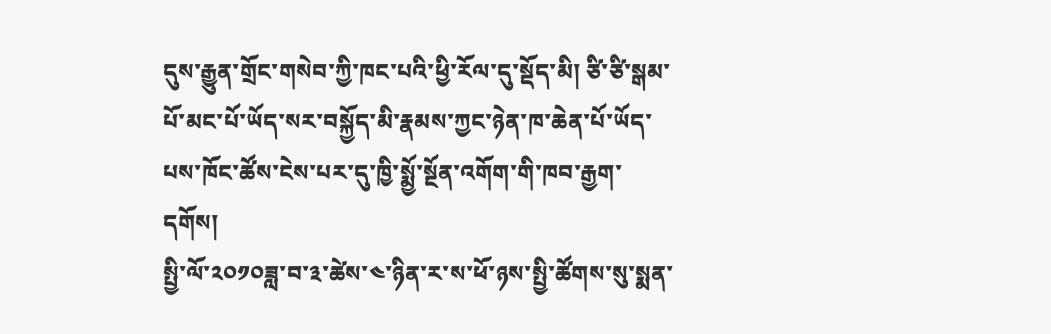དུས་རྒྱུན་གྲོང་གསེབ་ཀྱི་ཁང་པའི་ཕྱི་རོལ་དུ་སྡོད་མི། ཙི་ཙི་སྒམ་པོ་མང་པོ་ཡོད་སར་བསྐྱོད་མི་རྣམས་ཀྱང་ཉེན་ཁ་ཆེན་པོ་ཡོད་པས་ཁོང་ཚོས་ངེས་པར་དུ་ཁྱི་སྨྱོ་སྔོན་འགོག་གི་ཁབ་རྒྱག་དགོས།
སྤྱི་ལོ་༢༠༡༠ཟླ་བ་༣་ཚེས་༤་ཉིན་ར་ས་ཕོ་ཉས་སྤྱི་ཚོགས་སུ་སྨན་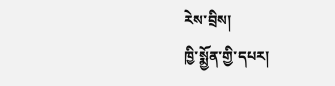རེས་བྲིས།
ཁྱི་སྨྱོན་གྱི་དཔར།